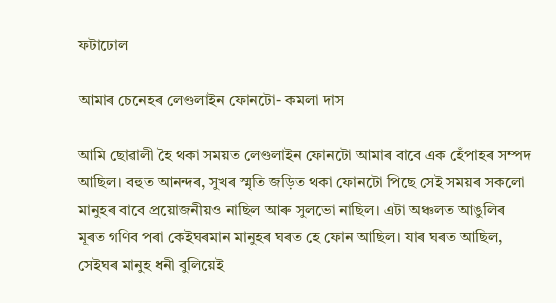ফটাঢোল

আমাৰ চেনেহৰ লেণ্ডলাইন ফোনটো- কমলা দাস

আমি ছোৱালী হৈ থকা সময়ত লেণ্ডলাইন ফোনটো আমাৰ বাবে এক হেঁপাহৰ সম্পদ আছিল। বহুত আনন্দৰ, সুখৰ স্মৃতি জড়িত থকা ফোনটো পিছে সেই সময়ৰ সকলো মানুহৰ বাবে প্ৰয়োজনীয়ও নাছিল আৰু সুলভো নাছিল। এটা অঞ্চলত আঙুলিৰ মূৰত গণিব পৰা কেইঘৰমান মানুহৰ ঘৰত হে ফোন আছিল। যাৰ ঘৰত আছিল, সেইঘৰ মানুহ ধনী বুলিয়েই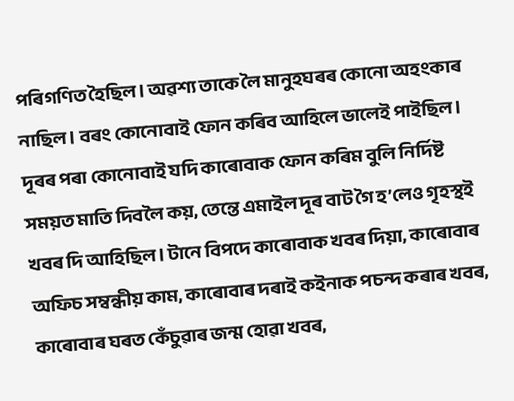পৰিগণিত হৈছিল। অৱশ্য তাকে লৈ মানুহঘৰৰ কোনো অহংকাৰ নাছিল। বৰং কোনোবাই ফোন কৰিব আহিলে ভালেই পাইছিল। দূৰৰ পৰা কোনোবাই যদি কাৰোবাক ফোন কৰিম বুলি নিৰ্দিষ্ট সময়ত মাতি দিবলৈ কয়, তেন্তে এমাইল দূৰ বাট গৈ হ’লেও গৃহস্থই খবৰ দি আহিছিল। টানে বিপদে কাৰোবাক খবৰ দিয়া, কাৰোবাৰ অফিচ সম্বন্ধীয় কাম, কাৰোবাৰ দৰাই কইনাক পচন্দ কৰাৰ খবৰ, কাৰোবাৰ ঘৰত কেঁচুৱাৰ জন্ম হোৱা খবৰ,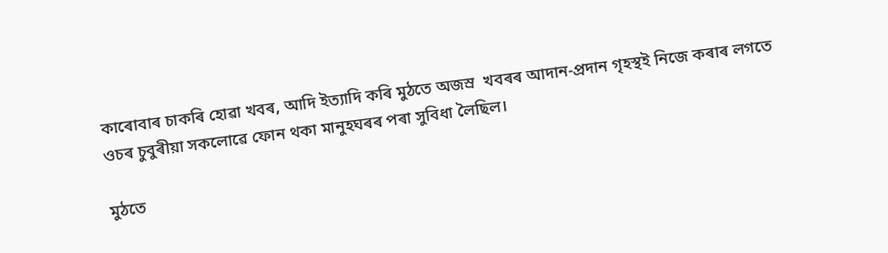কাৰোবাৰ চাকৰি হোৱা খবৰ, আদি ইত্যাদি কৰি মুঠতে অজস্ৰ  খবৰৰ আদান-প্ৰদান গৃহস্থই নিজে কৰাৰ লগতে ওচৰ চুবুৰীয়া সকলোৱে ফোন থকা মানুহঘৰৰ পৰা সুবিধা লৈছিল।

মুঠতে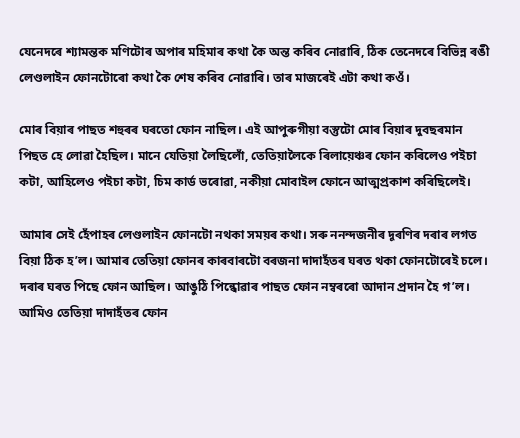যেনেদৰে শ্যামন্তক মণিটোৰ অপাৰ মহিমাৰ কথা কৈ অন্ত কৰিব নোৱাৰি, ঠিক তেনেদৰে বিভিন্ন ৰঙী লেণ্ডলাইন ফোনটোৰো কথা কৈ শেষ কৰিব নোৱাৰি। তাৰ মাজৰেই এটা কথা কওঁ।

মোৰ বিয়াৰ পাছত শহুৰৰ ঘৰতো ফোন নাছিল। এই আপুৰুগীয়া বস্তুটো মোৰ বিয়াৰ দুবছৰমান পিছত হে লোৱা হৈছিল। মানে যেতিয়া লৈছিলোঁ, তেতিয়ালৈকে ৰিলায়েঞ্চৰ ফোন কৰিলেও পইচা কটা, আহিলেও পইচা কটা, চিম কাৰ্ড ভৰোৱা, নকীয়া মোবাইল ফোনে আত্মপ্ৰকাশ কৰিছিলেই।

আমাৰ সেই হেঁপাহৰ লেণ্ডলাইন ফোনটো নথকা সময়ৰ কথা। সৰু ননন্দজনীৰ দূৰণিৰ দৰাৰ লগত বিয়া ঠিক হ’ল। আমাৰ তেতিয়া ফোনৰ কাৰবাৰটো বৰজনা দাদাহঁতৰ ঘৰত থকা ফোনটোৰেই চলে। দৰাৰ ঘৰত পিছে ফোন আছিল। আঙুঠি পিন্ধোৱাৰ পাছত ফোন নম্বৰৰো আদান প্ৰদান হৈ গ’ল। আমিও তেতিয়া দাদাহঁতৰ ফোন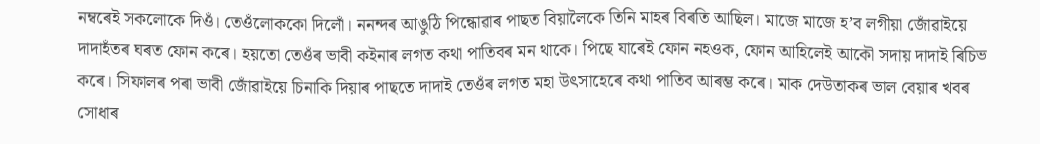নম্বৰেই সকলোকে দিওঁ। তেওঁলোককো দিলোঁ। ননন্দৰ আঙুঠি পিন্ধোৱাৰ পাছত বিয়ালৈকে তিনি মাহৰ বিৰতি আছিল। মাজে মাজে হ’ব লগীয়া জোঁৱাইয়ে দাদাহঁতৰ ঘৰত ফোন কৰে। হয়তো তেওঁৰ ভাবী কইনাৰ লগত কথা পাতিবৰ মন থাকে। পিছে যাৰেই ফোন নহওক, ফোন আহিলেই আকৌ সদায় দাদাই ৰিচিভ কৰে। সিফালৰ পৰা ভাবী জোঁৱাইয়ে চিনাকি দিয়াৰ পাছতে দাদাই তেওঁৰ লগত মহা উৎসাহেৰে কথা পাতিব আৰম্ভ কৰে। মাক দেউতাকৰ ভাল বেয়াৰ খবৰ সোধাৰ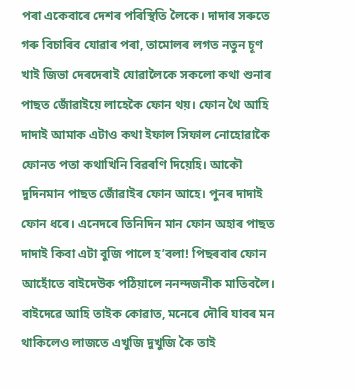পৰা একেবাৰে দেশৰ পৰিস্থিতি লৈকে। দাদাৰ সৰুতে গৰু বিচাৰিব যোৱাৰ পৰা, তামোলৰ লগত নতুন চূণ খাই জিভা দেৰদেৰাই যোৱালৈকে সকলো কথা শুনাৰ পাছত জোঁৱাইয়ে লাহেকৈ ফোন থয়। ফোন থৈ আহি দাদাই আমাক এটাও কথা ইফাল সিফাল নোহোৱাকৈ ফোনত পতা কথাখিনি বিৱৰণি দিয়েহি। আকৌ দুদিনমান পাছত জোঁৱাইৰ ফোন আহে। পুনৰ দাদাই ফোন ধৰে। এনেদৰে তিনিদিন মান ফোন অহাৰ পাছত দাদাই কিবা এটা বুজি পালে হ’বলা! পিছৰবাৰ ফোন আহোঁতে বাইদেউক পঠিয়ালে ননন্দজনীক মাতিবলৈ। বাইদেৱে আহি তাইক কোৱাত, মনেৰে দৌৰি যাবৰ মন থাকিলেও লাজতে এখুজি দুখুজি কৈ তাই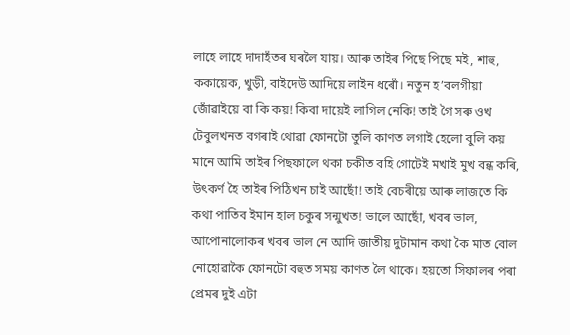লাহে লাহে দাদাহঁতৰ ঘৰলৈ যায়। আৰু তাইৰ পিছে পিছে মই, শাহু, ককায়েক, খুড়ী, বাইদেউ আদিয়ে লাইন ধৰোঁ। নতুন হ’বলগীয়া জোঁৱাইয়ে বা কি কয়! কিবা দায়েই লাগিল নেকি! তাই গৈ সৰু ওখ টেবুলখনত বগৰাই থোৱা ফোনটো তুলি কাণত লগাই হেলো বুলি কয় মানে আমি তাইৰ পিছফালে থকা চকীত বহি গোটেই মখাই মুখ বন্ধ কৰি, উৎকৰ্ণ হৈ তাইৰ পিঠিখন চাই আছোঁ! তাই বেচৰীয়ে আৰু লাজতে কি কথা পাতিব ইমান হাল চকুৰ সন্মুখত! ভালে আছোঁ, খবৰ ভাল, আপোনালোকৰ খবৰ ভাল নে আদি জাতীয় দুটামান কথা কৈ মাত বোল নোহোৱাকৈ ফোনটো বহুত সময় কাণত লৈ থাকে। হয়তো সিফালৰ পৰা প্ৰেমৰ দুই এটা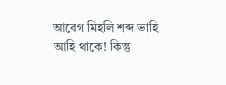আবেগ মিহলি শব্দ ভাহি আহি থাকে! কিন্তু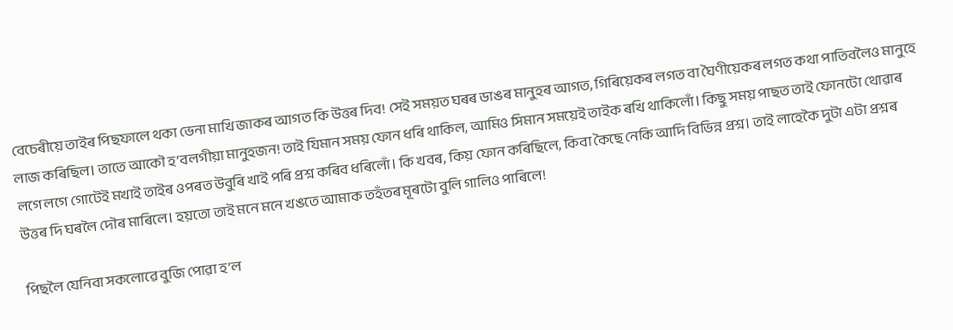বেচেৰীয়ে তাইৰ পিছফালে থকা ভেনা মাখি জাকৰ আগত কি উত্তৰ দিব! সেই সময়ত ঘৰৰ ডাঙৰ মানুহৰ আগত, গিৰিয়েকৰ লগত বা ঘৈণীয়েকৰ লগত কথা পাতিবলৈও মানুহে লাজ কৰিছিল। তাতে আকৌ হ’বলগীয়া মানুহজন! তাই যিমান সময় ফোন ধৰি থাকিল, আমিও সিমান সময়েই তাইক ৰখি থাকিলোঁ। কিছু সময় পাছত তাই ফোনটো থোৱাৰ লগে লগে গোটেই মখাই তাইৰ ওপৰত উবুৰি খাই পৰি প্ৰশ্ন কৰিব ধৰিলোঁ। কি খবৰ, কিয় ফোন কৰিছিলে, কিবা কৈছে নেকি আদি বিভিন্ন প্ৰশ্ন। তাই লাহেকৈ দুটা এটা প্ৰশ্নৰ উত্তৰ দি ঘৰলৈ দৌৰ মাৰিলে। হয়তো তাই মনে মনে খঙতে আমাক তহঁতৰ মূৰটো বুলি গালিও পাৰিলে!

পিছলৈ যেনিবা সকলোৱে বুজি পোৱা হ’ল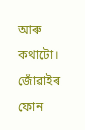আৰু কথাটো। জোঁৱাইৰ ফোন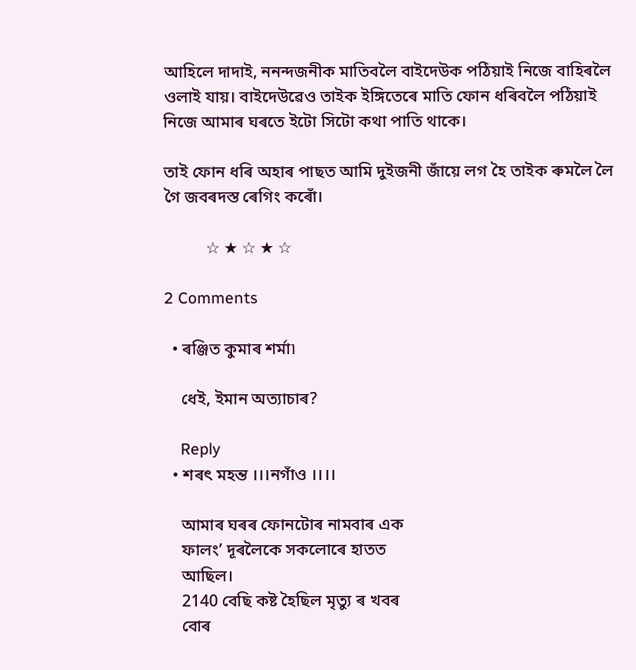আহিলে দাদাই, ননন্দজনীক মাতিবলৈ বাইদেউক পঠিয়াই নিজে বাহিৰলৈ ওলাই যায়। বাইদেউৱেও তাইক ইঙ্গিতেৰে মাতি ফোন ধৰিবলৈ পঠিয়াই নিজে আমাৰ ঘৰতে ইটো সিটো কথা পাতি থাকে।

তাই ফোন ধৰি অহাৰ পাছত আমি দুইজনী জাঁয়ে লগ হৈ তাইক ৰুমলৈ লৈ গৈ জবৰদস্ত ৰেগিং কৰোঁ।

          ☆ ★ ☆ ★ ☆

2 Comments

  • ৰঞ্জিত কুমাৰ শৰ্মা৷

    ধেই, ইমান অত্যাচাৰ?

    Reply
  • শৰৎ মহন্ত ।।।নগাঁও ।।।।

    আমাৰ ঘৰৰ ফোনটোৰ নামবাৰ এক
    ফালং’ দূৰলৈকে সকলোৰে হাতত
    আছিল।
    2140 বেছি কষ্ট হৈছিল মৃত্যু ৰ খবৰ
    বোৰ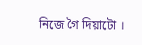নিজে গৈ দিয়াটো ।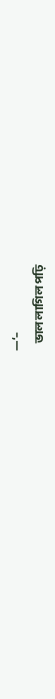—‘–
    ভাল লাগিল পঢ়ি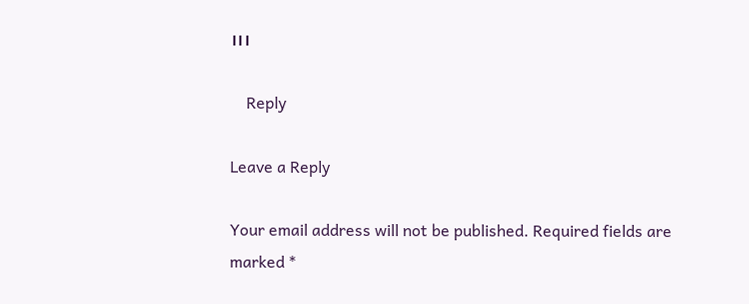।।।

    Reply

Leave a Reply

Your email address will not be published. Required fields are marked *